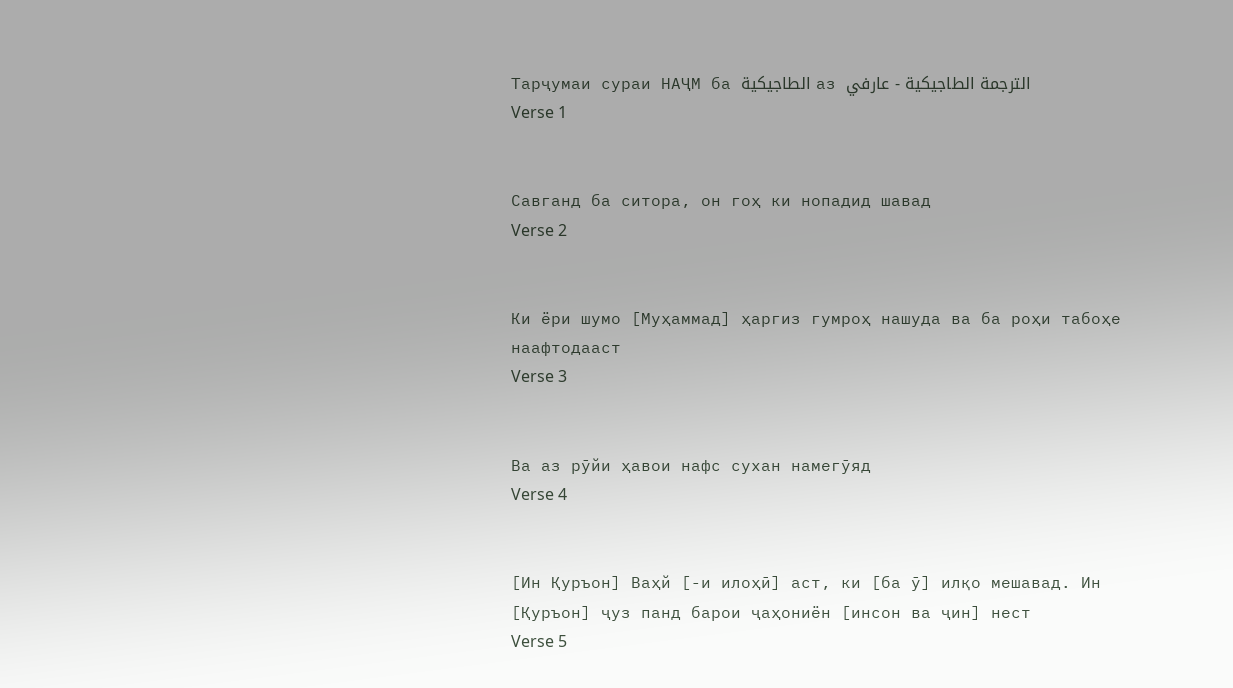Тарҷумаи сураи НАҶМ ба الطاجيكية аз الترجمة الطاجيكية - عارفي
Verse 1


Савганд ба ситора, он гоҳ ки нопадид шавад
Verse 2


Ки ёри шумо [Муҳаммад] ҳаргиз гумроҳ нашуда ва ба роҳи табоҳе наафтодааст
Verse 3


Ва аз рӯйи ҳавои нафс сухан намегӯяд
Verse 4


[Ин Қуръон] Ваҳй [-и илоҳӣ] аст, ки [ба ӯ] илқо мешавад. Ин [Қуръон] ҷуз панд барои ҷаҳониён [инсон ва ҷин] нест
Verse 5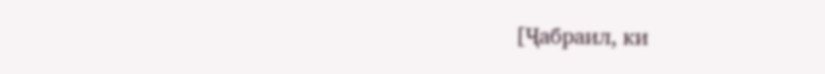[Ҷабраил, ки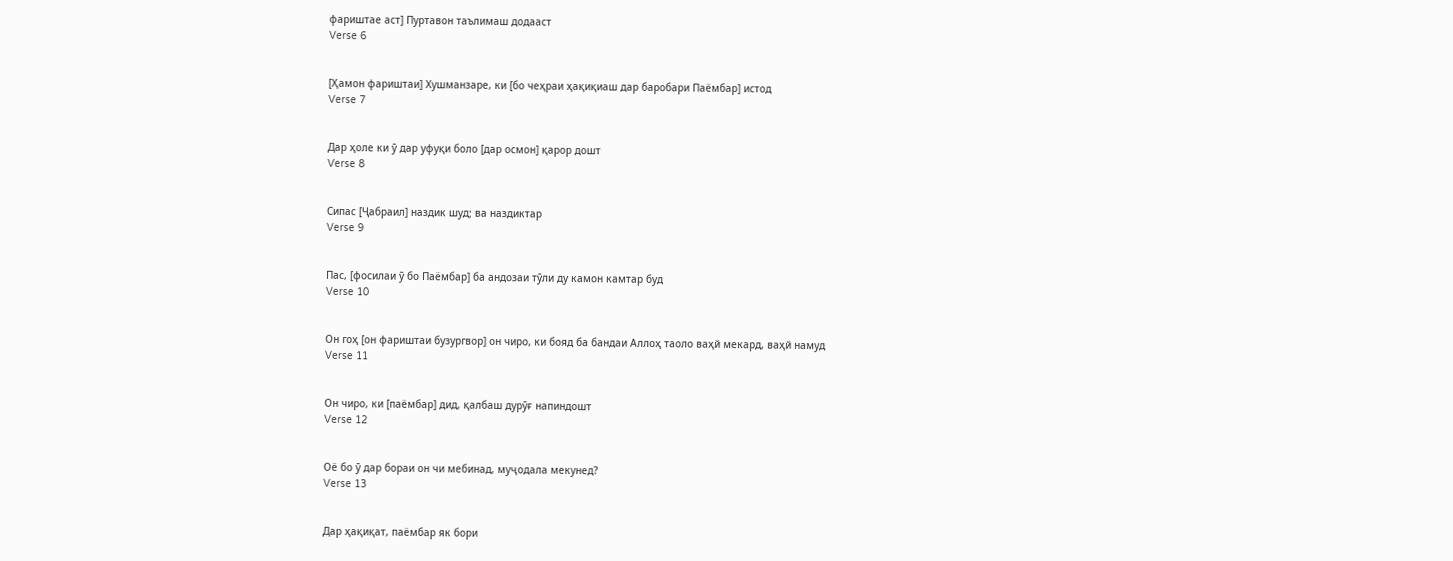фариштае аст] Пуртавон таълимаш додааст
Verse 6


[Ҳамон фариштаи] Хушманзаре, ки [бо чеҳраи ҳақиқиаш дар баробари Паёмбар] истод
Verse 7


Дар ҳоле ки ӯ дар уфуқи боло [дар осмон] қарор дошт
Verse 8


Сипас [Ҷабраил] наздик шуд; ва наздиктар
Verse 9


Пас, [фосилаи ӯ бо Паёмбар] ба андозаи тӯли ду камон камтар буд
Verse 10


Он гоҳ [он фариштаи бузургвор] он чиро, ки бояд ба бандаи Аллоҳ таоло ваҳй мекард, ваҳй намуд
Verse 11


Он чиро, ки [паёмбар] дид, қалбаш дурӯғ напиндошт
Verse 12


Оё бо ӯ дар бораи он чи мебинад, муҷодала мекунед?
Verse 13


Дар ҳақиқат, паёмбар як бори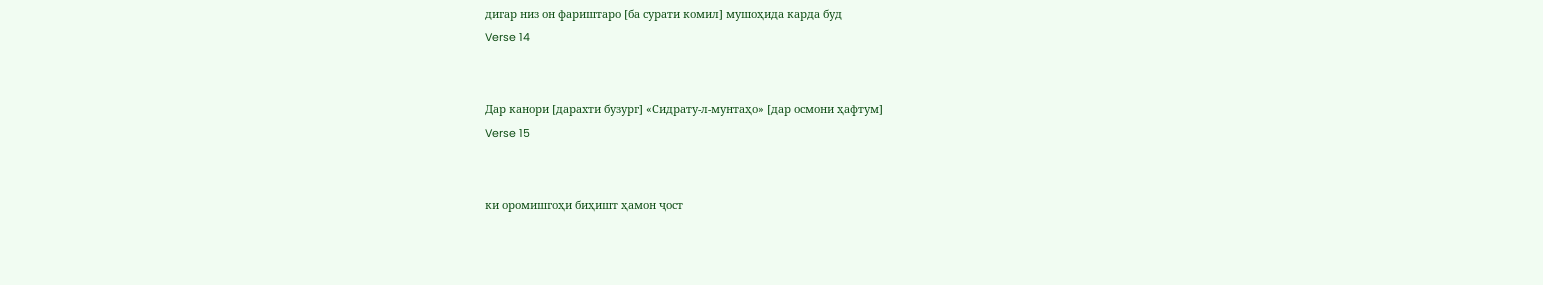дигар низ он фариштаро [ба сурати комил] мушоҳида карда буд
Verse 14


Дар канори [дарахти бузург] «Сидрату-л-мунтаҳо» [дар осмони ҳафтум]
Verse 15


ки оромишгоҳи биҳишт ҳамон ҷост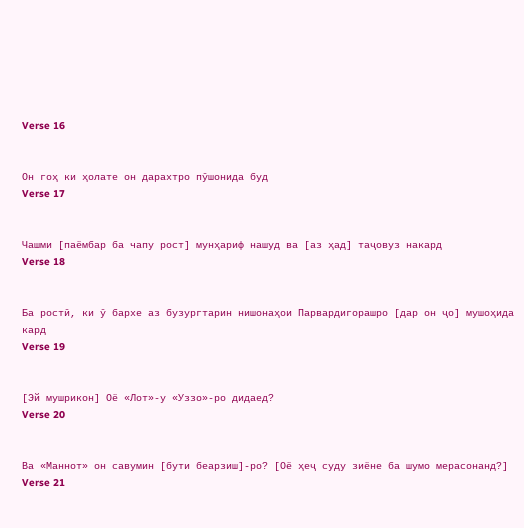Verse 16


Он гоҳ ки ҳолате он дарахтро пӯшонида буд
Verse 17


Чашми [паёмбар ба чапу рост] мунҳариф нашуд ва [аз ҳад] таҷовуз накард
Verse 18


Ба ростӣ, ки ӯ бархе аз бузургтарин нишонаҳои Парвардигорашро [дар он ҷо] мушоҳида кард
Verse 19


[Эй мушрикон] Оё «Лот»-у «Уззо»-ро дидаед?
Verse 20


Ва «Маннот» он савумин [бути беарзиш]-ро? [Оё ҳеҷ суду зиёне ба шумо мерасонанд?]
Verse 21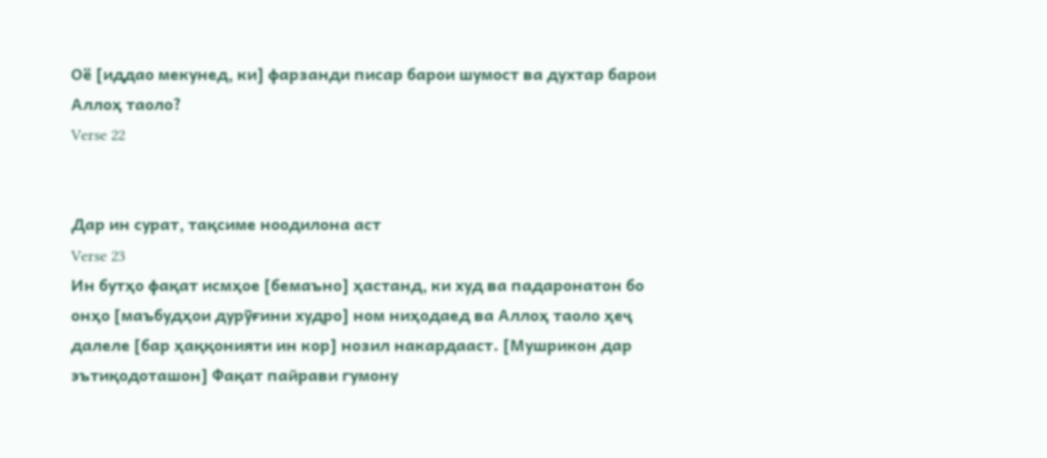Оё [иддао мекунед, ки] фарзанди писар барои шумост ва духтар барои Аллоҳ таоло?
Verse 22


Дар ин сурат, тақсиме ноодилона аст
Verse 23
Ин бутҳо фақат исмҳое [бемаъно] ҳастанд, ки худ ва падаронатон бо онҳо [маъбудҳои дурӯғини худро] ном ниҳодаед ва Аллоҳ таоло ҳеҷ далеле [бар ҳаққонияти ин кор] нозил накардааст. [Мушрикон дар эътиқодоташон] Фақат пайрави гумону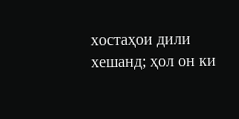хостаҳои дили хешанд; ҳол он ки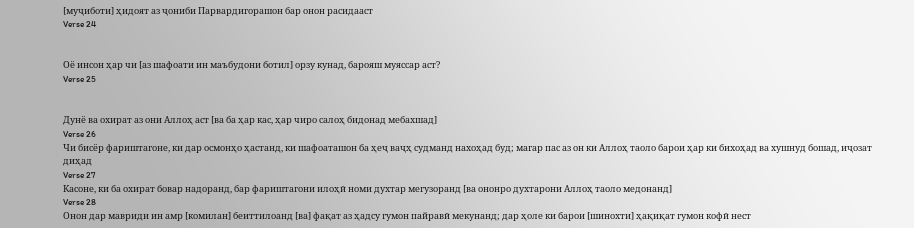[муҷиботи] ҳидоят аз ҷониби Парвардигорашон бар онон расидааст
Verse 24


Оё инсон ҳар чи [аз шафоати ин маъбудони ботил] орзу кунад, барояш муяссар аст?
Verse 25


Дунё ва охират аз они Аллоҳ аст [ва ба ҳар кас, ҳар чиро салоҳ бидонад мебахшад]
Verse 26
Чи бисёр фариштагоне, ки дар осмонҳо ҳастанд, ки шафоаташон ба ҳеҷ ваҷҳ судманд нахоҳад буд; магар пас аз он ки Аллоҳ таоло барои ҳар ки бихоҳад ва хушнуд бошад, иҷозат диҳад
Verse 27
Касоне, ки ба охират бовар надоранд, бар фариштагони илоҳӣ номи духтар мегузоранд [ва ононро духтарони Аллоҳ таоло медонанд]
Verse 28
Онон дар мавриди ин амр [комилан] беиттилоанд [ва] фақат аз ҳадсу гумон пайравӣ мекунанд; дар ҳоле ки барои [шинохти] ҳақиқат гумон кофӣ нест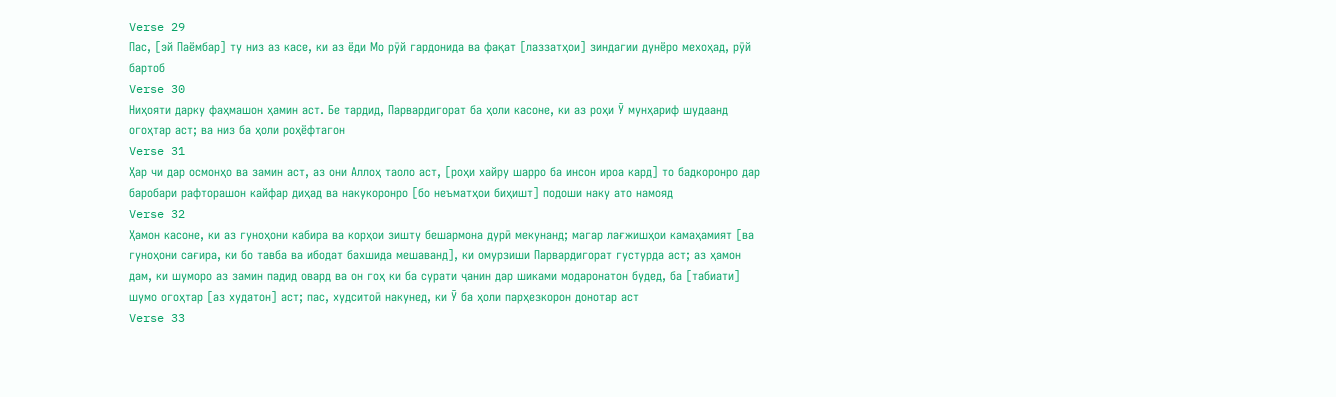Verse 29
Пас, [эй Паёмбар] ту низ аз касе, ки аз ёди Мо рӯй гардонида ва фақат [лаззатҳои] зиндагии дунёро мехоҳад, рӯй бартоб
Verse 30
Ниҳояти дарку фаҳмашон ҳамин аст. Бе тардид, Парвардигорат ба ҳоли касоне, ки аз роҳи Ӯ мунҳариф шудаанд огоҳтар аст; ва низ ба ҳоли роҳёфтагон
Verse 31
Ҳар чи дар осмонҳо ва замин аст, аз они Аллоҳ таоло аст, [роҳи хайру шарро ба инсон ироа кард] то бадкоронро дар баробари рафторашон кайфар диҳад ва накукоронро [бо неъматҳои биҳишт] подоши наку ато намояд
Verse 32
Ҳамон касоне, ки аз гуноҳони кабира ва корҳои зишту бешармона дурӣ мекунанд; магар лағжишҳои камаҳамият [ва гуноҳони сағира, ки бо тавба ва ибодат бахшида мешаванд], ки омурзиши Парвардигорат густурда аст; аз ҳамон дам, ки шуморо аз замин падид овард ва он гоҳ ки ба сурати ҷанин дар шиками модаронатон будед, ба [табиати] шумо огоҳтар [аз худатон] аст; пас, худситоӣ накунед, ки Ӯ ба ҳоли парҳезкорон донотар аст
Verse 33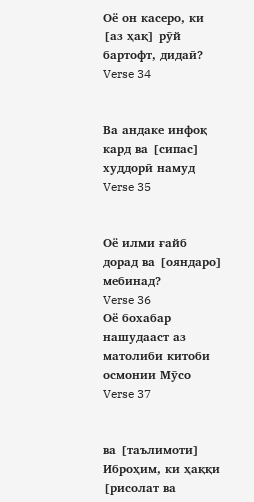Оё он касеро, ки [аз ҳақ] рӯй бартофт, дидаӣ?
Verse 34


Ва андаке инфоқ кард ва [сипас] худдорӣ намуд
Verse 35


Оё илми ғайб дорад ва [ояндаро] мебинад?
Verse 36
Оё бохабар нашудааст аз матолиби китоби осмонии Мӯсо
Verse 37


ва [таълимоти] Иброҳим, ки ҳаққи [рисолат ва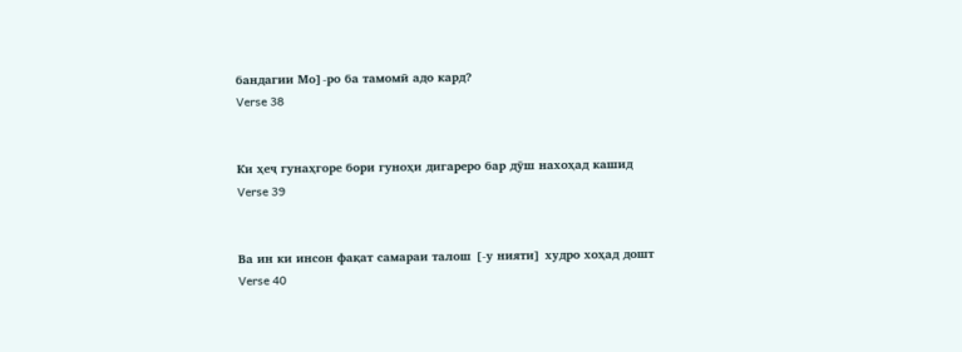бандагии Мо]-ро ба тамомӣ адо кард?
Verse 38


Ки ҳеҷ гунаҳгоре бори гуноҳи дигареро бар дӯш нахоҳад кашид
Verse 39


Ва ин ки инсон фақат самараи талош [-у нияти] худро хоҳад дошт
Verse 40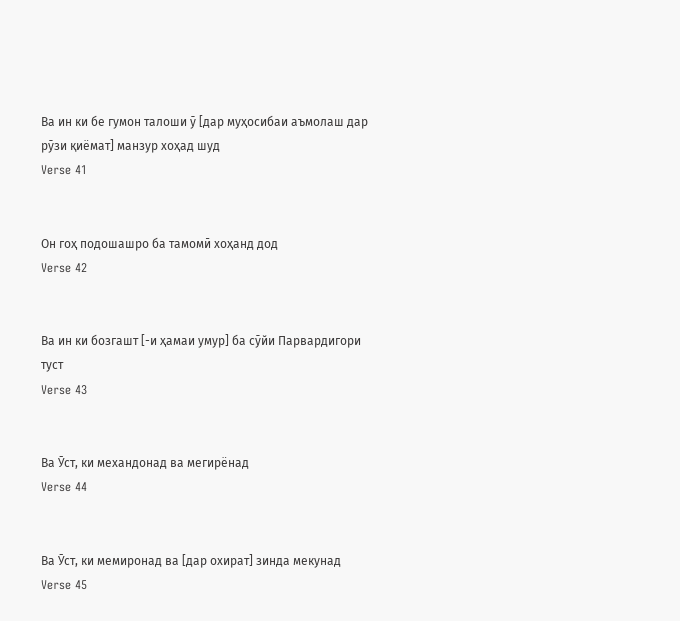Ва ин ки бе гумон талоши ӯ [дар муҳосибаи аъмолаш дар рӯзи қиёмат] манзур хоҳад шуд
Verse 41


Он гоҳ подошашро ба тамомӣ хоҳанд дод
Verse 42


Ва ин ки бозгашт [-и ҳамаи умур] ба сӯйи Парвардигори туст
Verse 43


Ва Ӯст, ки механдонад ва мегирёнад
Verse 44


Ва Ӯст, ки мемиронад ва [дар охират] зинда мекунад
Verse 45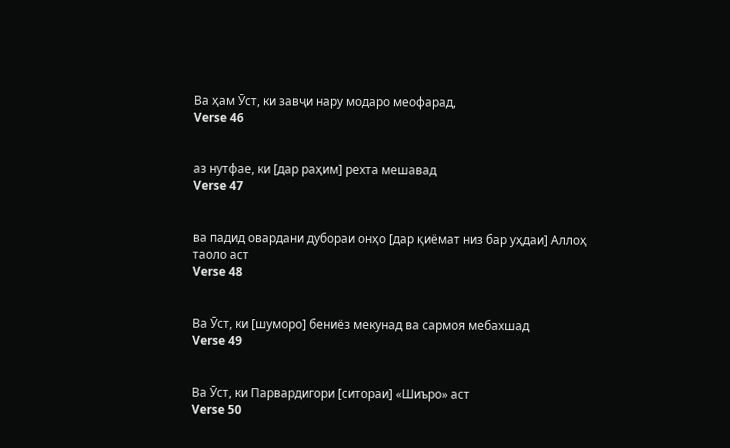Ва ҳам Ӯст, ки завҷи нару модаро меофарад,
Verse 46


аз нутфае, ки [дар раҳим] рехта мешавад
Verse 47


ва падид овардани дубораи онҳо [дар қиёмат низ бар уҳдаи] Аллоҳ таоло аст
Verse 48


Ва Ӯст, ки [шуморо] бениёз мекунад ва сармоя мебахшад
Verse 49


Ва Ӯст, ки Парвардигори [ситораи] «Шиъро» аст
Verse 50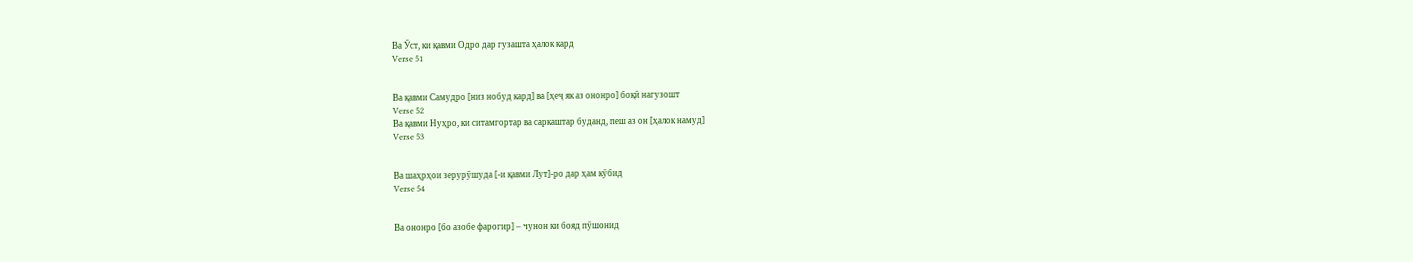Ва Ӯст, ки қавми Одро дар гузашта ҳалок кард
Verse 51


Ва қавми Самудро [низ нобуд кард] ва [ҳеҷ як аз ононро] боқӣ нагузошт
Verse 52
Ва қавми Нуҳро, ки ситамгортар ва саркаштар буданд, пеш аз он [ҳалок намуд]
Verse 53


Ва шаҳрҳои зерурӯшуда [-и қавми Лут]-ро дар ҳам кӯбид
Verse 54


Ва ононро [бо азобе фарогир] – чунон ки бояд пӯшонид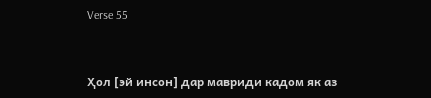Verse 55


Ҳол [эй инсон] дар мавриди кадом як аз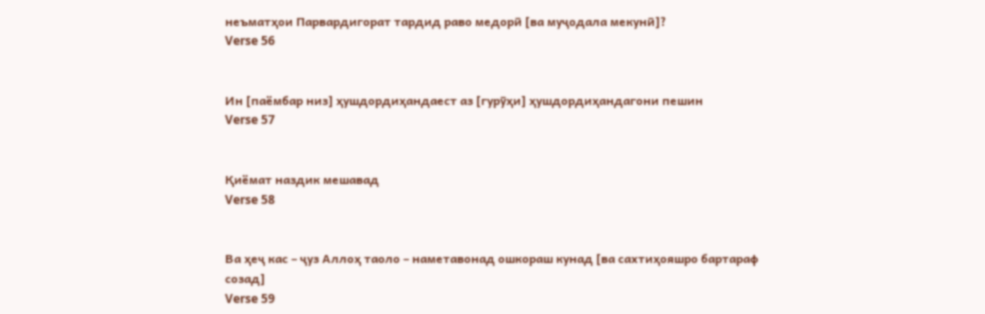неъматҳои Парвардигорат тардид раво медорӣ [ва муҷодала мекунӣ]?
Verse 56


Ин [паёмбар низ] ҳушдордиҳандаест аз [гурӯҳи] ҳушдордиҳандагони пешин
Verse 57


Қиёмат наздик мешавад
Verse 58


Ва ҳеҷ кас – ҷуз Аллоҳ таоло – наметавонад ошкораш кунад [ва сахтиҳояшро бартараф созад]
Verse 59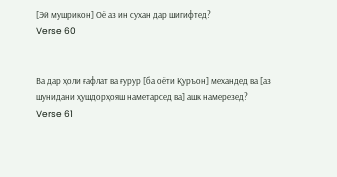[Эй мушрикон] Оё аз ин сухан дар шигифтед?
Verse 60


Ва дар ҳоли ғафлат ва ғурур [ба оёти Қуръон] механдед ва [аз шунидани ҳушдорҳояш наметарсед ва] ашк намерезед?
Verse 61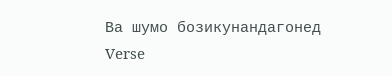Ва шумо бозикунандагонед
Verse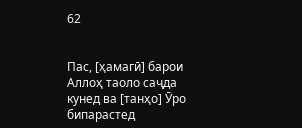62


Пас, [ҳамагӣ] барои Аллоҳ таоло саҷда кунед ва [танҳо] Ӯро бипарастед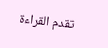تقدم القراءة